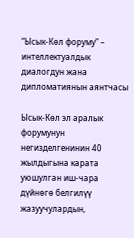“Ысык-Көл форуму” – интеллектуалдык диалогдун жана дипломатиянын аянтчасы

Ысык-Көл эл аралык форумунун негизделгенинин 40 жылдыгына карата уюшулган иш-чара дүйнөгө белгилүү жазуучулардын,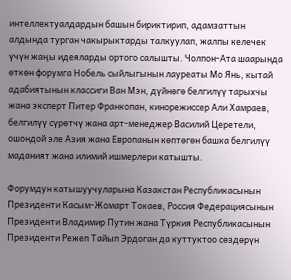интеллектуалдардын башын бириктирип, адамзаттын алдында турган чакырыктарды талкуулап, жалпы келечек үчүн жаңы идеяларды ортого салышты. Чолпон-Ата шаарында өткөн форумга Нобель сыйлыгынын лауреаты Мо Янь, кытай адабиятынын классиги Ван Мэн, дүйнөгө белгилүү тарыхчы жана эксперт Питер Франкопан, кинорежиссер Али Хамраев, белгилүү сүрөтчү жана арт-менеджер Василий Церетели, ошондой эле Азия жана Европанын көптөгөн башка белгилүү маданият жана илимий ишмерлери катышты.

Форумдун катышуучуларына Казакстан Республикасынын Президенти Касым-Жомарт Токаев, Россия Федерациясынын Президенти Владимир Путин жана Түркия Республикасынын Президенти Режеп Тайып Эрдоган да куттуктоо сөздөрүн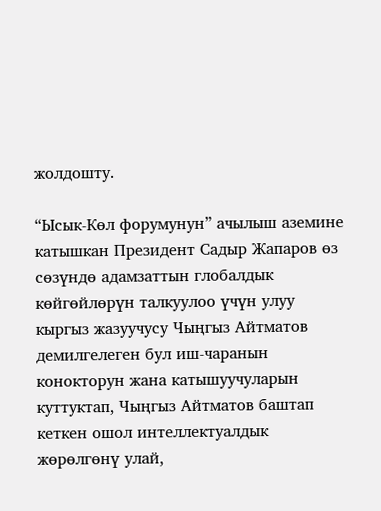жолдошту.

“Ысык-Көл форумунун” ачылыш аземине катышкан Президент Садыр Жапаров өз сөзүндө адамзаттын глобалдык көйгөйлөрүн талкуулоо үчүн улуу кыргыз жазуучусу Чыңгыз Айтматов демилгелеген бул иш-чаранын конокторун жана катышуучуларын куттуктап, Чыңгыз Айтматов баштап кеткен ошол интеллектуалдык жөрөлгөнү улай,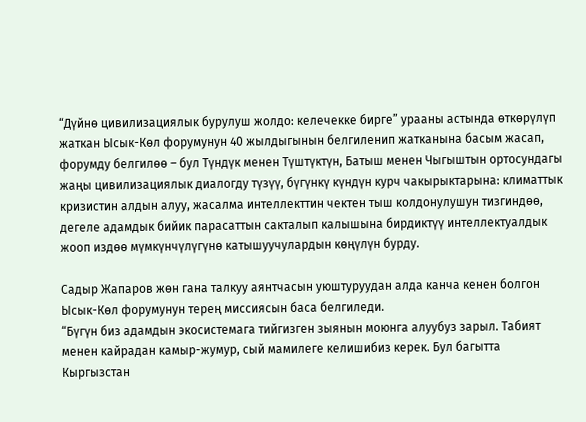“Дүйнө цивилизациялык бурулуш жолдо: келечекке бирге” урааны астында өткөрүлүп жаткан Ысык-Көл форумунун 40 жылдыгынын белгиленип жатканына басым жасап, форумду белгилөө – бул Түндүк менен Түштүктүн, Батыш менен Чыгыштын ортосундагы жаңы цивилизациялык диалогду түзүү, бүгүнкү күндүн курч чакырыктарына: климаттык кризистин алдын алуу, жасалма интеллекттин чектен тыш колдонулушун тизгиндөө, дегеле адамдык бийик парасаттын сакталып калышына бирдиктүү интеллектуалдык жооп издөө мүмкүнчүлүгүнө катышуучулардын көңүлүн бурду.

Садыр Жапаров жөн гана талкуу аянтчасын уюштуруудан алда канча кенен болгон Ысык-Көл форумунун терең миссиясын баса белгиледи.
“Бүгүн биз адамдын экосистемага тийгизген зыянын моюнга алуубуз зарыл. Табият менен кайрадан камыр-жумур, сый мамилеге келишибиз керек. Бул багытта Кыргызстан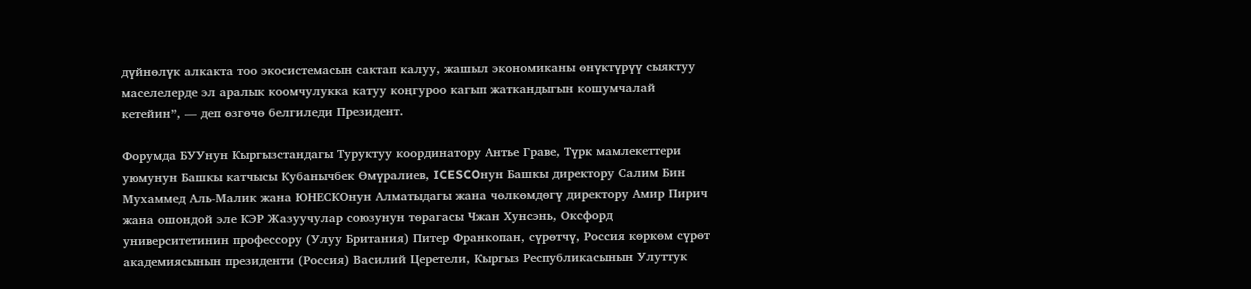дүйнөлүк алкакта тоо экосистемасын сактап калуу, жашыл экономиканы өнүктүрүү сыяктуу маселелерде эл аралык коомчулукка катуу коңгуроо кагып жаткандыгын кошумчалай кетейин”, — деп өзгөчө белгиледи Президент.

Форумда БУУнун Кыргызстандагы Туруктуу координатору Антье Граве, Түрк мамлекеттери уюмунун Башкы катчысы Кубанычбек Өмүралиев, ICESCOнун Башкы директору Салим Бин Мухаммед Аль-Малик жана ЮНЕСКОнун Алматыдагы жана чөлкөмдөгү директору Амир Пирич жана ошондой эле КЭР Жазуучулар союзунун төрагасы Чжан Хунсэнь, Оксфорд университетинин профессору (Улуу Британия) Питер Франкопан, сүрөтчү, Россия көркөм сүрөт академиясынын президенти (Россия) Василий Церетели, Кыргыз Республикасынын Улуттук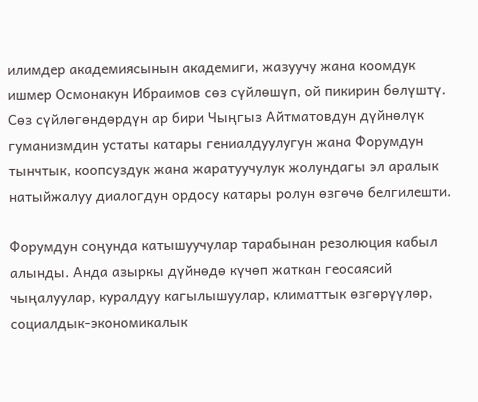илимдер академиясынын академиги, жазуучу жана коомдук ишмер Осмонакун Ибраимов сөз сүйлөшүп, ой пикирин бөлүштү.
Сөз сүйлөгөндөрдүн ар бири Чыңгыз Айтматовдун дүйнөлүк гуманизмдин устаты катары гениалдуулугун жана Форумдун тынчтык, коопсуздук жана жаратуучулук жолундагы эл аралык натыйжалуу диалогдун ордосу катары ролун өзгөчө белгилешти.

Форумдун соңунда катышуучулар тарабынан резолюция кабыл алынды. Анда азыркы дүйнөдө күчөп жаткан геосаясий чыңалуулар, куралдуу кагылышуулар, климаттык өзгөрүүлөр, социалдык-экономикалык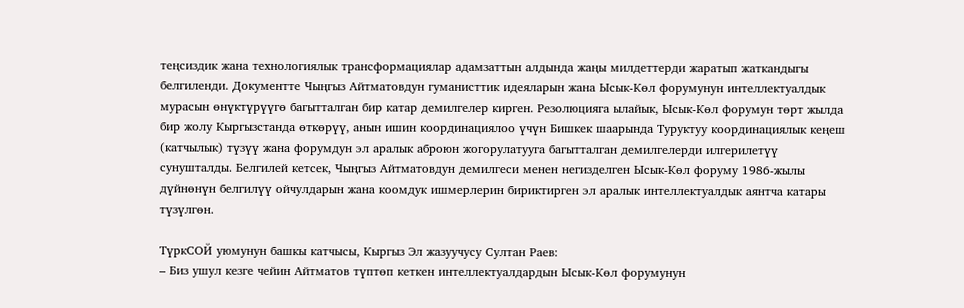теңсиздик жана технологиялык трансформациялар адамзаттын алдында жаңы милдеттерди жаратып жаткандыгы белгиленди. Документте Чыңгыз Айтматовдун гуманисттик идеяларын жана Ысык-Көл форумунун интеллектуалдык мурасын өнүктүрүүгө багытталган бир катар демилгелер кирген. Резолюцияга ылайык, Ысык-Көл форумун төрт жылда бир жолу Кыргызстанда өткөрүү, анын ишин координациялоо үчүн Бишкек шаарында Туруктуу координациялык кеңеш (катчылык) түзүү жана форумдун эл аралык аброюн жогорулатууга багытталган демилгелерди илгерилетүү сунушталды. Белгилей кетсек, Чыңгыз Айтматовдун демилгеси менен негизделген Ысык-Көл форуму 1986-жылы дүйнөнүн белгилүү ойчулдарын жана коомдук ишмерлерин бириктирген эл аралык интеллектуалдык аянтча катары түзүлгөн.

ТүркСОЙ уюмунун башкы катчысы, Кыргыз Эл жазуучусу Султан Раев:
– Биз ушул кезге чейин Айтматов түптөп кеткен интеллектуалдардын Ысык-Көл форумунун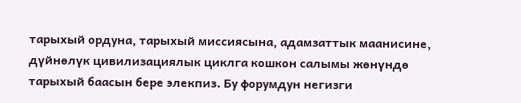тарыхый ордуна, тарыхый миссиясына, адамзаттык маанисине, дүйнөлүк цивилизациялык циклга кошкон салымы жөнүндө тарыхый баасын бере элекпиз. Бу форумдун негизги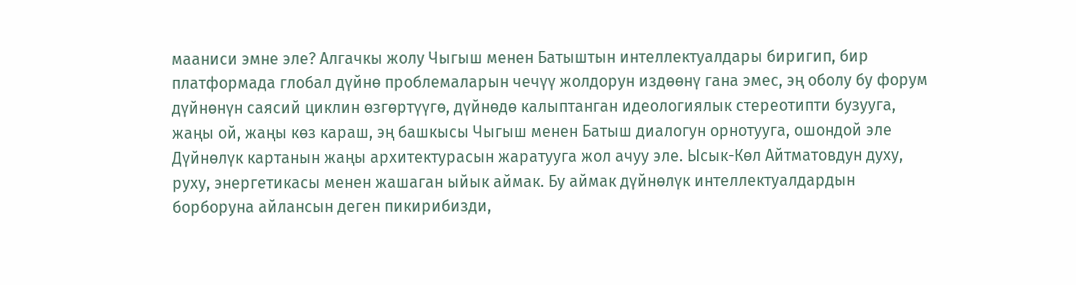мааниси эмне эле? Алгачкы жолу Чыгыш менен Батыштын интеллектуалдары биригип, бир платформада глобал дүйнө проблемаларын чечүү жолдорун издөөнү гана эмес, эң оболу бу форум дүйнөнүн саясий циклин өзгөртүүгө, дүйнөдө калыптанган идеологиялык стереотипти бузууга, жаңы ой, жаңы көз караш, эң башкысы Чыгыш менен Батыш диалогун орнотууга, ошондой эле Дүйнөлүк картанын жаңы архитектурасын жаратууга жол ачуу эле. Ысык-Көл Айтматовдун духу, руху, энергетикасы менен жашаган ыйык аймак. Бу аймак дүйнөлүк интеллектуалдардын борборуна айлансын деген пикирибизди,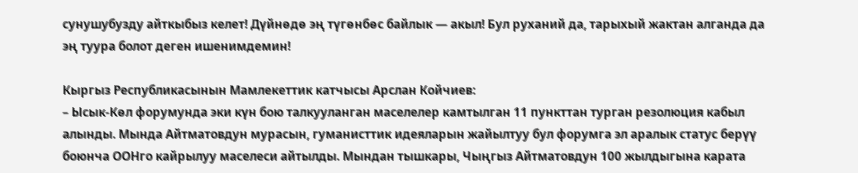сунушубузду айткыбыз келет! Дүйнөдө эң түгөнбөс байлык — акыл! Бул руханий да, тарыхый жактан алганда да эң туура болот деген ишенимдемин!

Кыргыз Республикасынын Мамлекеттик катчысы Арслан Койчиев:
– Ысык-Көл форумунда эки күн бою талкууланган маселелер камтылган 11 пункттан турган резолюция кабыл алынды. Мында Айтматовдун мурасын, гуманисттик идеяларын жайылтуу бул форумга эл аралык статус берүү боюнча ООНго кайрылуу маселеси айтылды. Мындан тышкары, Чыңгыз Айтматовдун 100 жылдыгына карата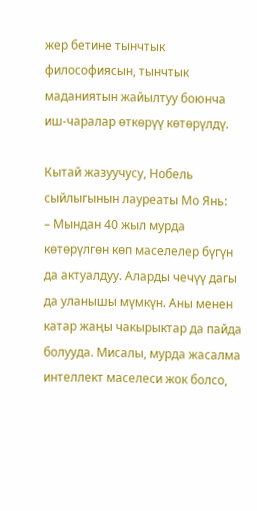жер бетине тынчтык философиясын, тынчтык маданиятын жайылтуу боюнча иш-чаралар өткөрүү көтөрүлдү.

Кытай жазуучусу, Нобель сыйлыгынын лауреаты Мо Янь:
– Мындан 40 жыл мурда көтөрүлгөн көп маселелер бүгүн да актуалдуу. Аларды чечүү дагы да уланышы мүмкүн. Аны менен катар жаңы чакырыктар да пайда болууда. Мисалы, мурда жасалма интеллект маселеси жок болсо,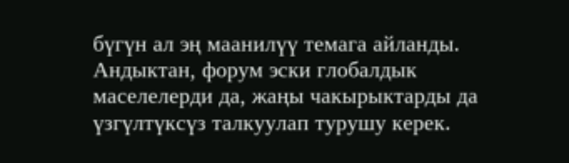бүгүн ал эң маанилүү темага айланды. Андыктан, форум эски глобалдык маселелерди да, жаңы чакырыктарды да үзгүлтүксүз талкуулап турушу керек.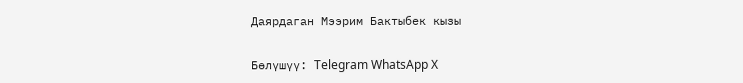Даярдаган Мээрим Бактыбек кызы

Бөлүшүү: Telegram WhatsApp X